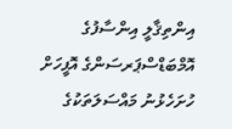އިންތިޤާލީ އިންސާފުގެ އޮމްބަޑްސްޕަރސަންގެ އޮފީހަށް ހުށަހެޅުނު މައްސަލަތަކުގެ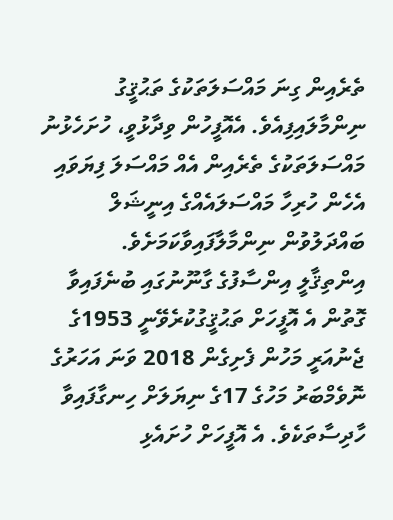ތެރެއިން ގިނަ މައްސަލަތަކުގެ ތަޙުޤީގު ނިންމާލައިފިއެވެ. އެއޮފީހުން ވިދާޅުވީ، ހުށަހެޅުނު މައްސަލަތަކުގެ ތެރެއިން އެއް މައްސަލަ ފިޔަވައި އެހެން ހުރިހާ މައްސަލައެއްގެ އިނީޝަލް ބައްދަލުވުން ނިންމާލާފައިވާކަމަށެވެ.
އިންތިޤާލީ އިންސާފުގެ ގާނޫނުގައި ބުނެފައިވާ ގޮތުން އެ އޮފީހަށް ތަޙުޤީގުކުރެވޭނީ 1953ގެ ޖެނުއަރީ މަހުން ފެށިގެން 2018 ވަނަ އަހަރުގެ ނޮވެމްބަރު މަހުގެ 17ގެ ނިޔަލަށް ހިނގާފައިވާ ހާދިސާތަކެވެ. އެ އޮފީހަށް ހުށައެޅި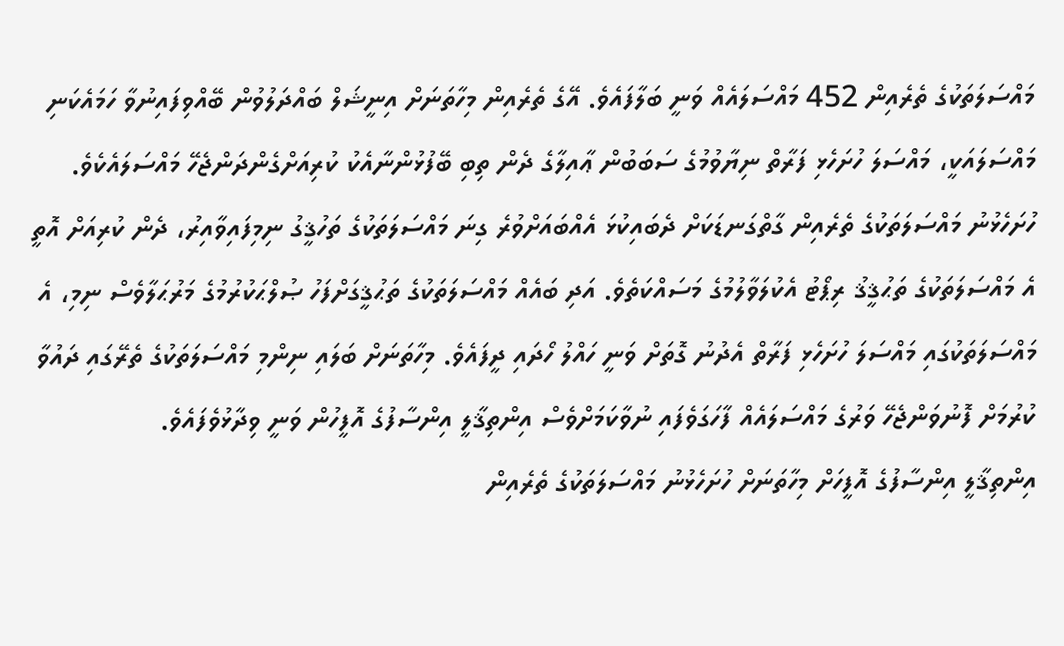މައްސަލަތަކުގެ ތެރެއިން 452 މައްސަލައެއް ވަނީ ބަލާފައެވެ. އޭގެ ތެރެއިން މިހާތަނަށް އިނީޝަލް ބައްދަލުވުން ބޭއްވިފައިނުވާ ހަމައެކަނި މައްސަލައަކީ، މައްސަލަ ހުށަހެޅި ފަރާތް ނިޔާވުމުގެ ސަބަބުން ޢާއިލާގެ ދެން ތިބި ބޭފުޅުންނާއެކު ކުރިއަށްގެންދަންޖެހޭ މައްސަލައެކެވެ.
ހުށަހެޅުނު މައްސަލަތަކުގެ ތެރެއިން ގާތްގަނޑަކަށް ދެބައިކުޅަ އެއްބައަށްވުރެ ގިނަ މައްސަލަތަކުގެ ތަހުޤީގު ނިމިފައިވާއިރު، ދެން ކުރިއަށް އޮތީ އެ މައްސަލަތަކުގެ ތަޙުޤީޤު ރިޕޯޓު އެކުލަވާލުމުގެ މަސައްކަތެވެ. އަދި ބައެއް މައްސަލަތަކުގެ ތަޙުޤީގަށްފަހު ޞުލްޙަކުރުމުގެ މަރުޙަލާވެސް ނިމި، އެ މައްސަލަތަކުގައި މައްސަލަ ހުށަހެޅި ފަރާތް އެދުނު ގޮތަށް ވަނީ ހައްލު ހޯދައި ދީފައެވެ. މިހާތަނަށް ބަލައި ނިންމި މައްސަލަތަކުގެ ތެރޭގައި ދައުވާ ކުރުމަށް ފޮނުވަންޖެހޭ ވަރުގެ މައްސަލައެއް ފާހަގަވެފައި ނުވާކަމަށްވެސް އިންތިޤާލީ އިންސާފުގެ އޮފީހުން ވަނީ ވިދާޅުވެފައެވެ.
އިންތިޤާލީ އިންސާފުގެ އޮފީހަށް މިހާތަނަށް ހުށަހެޅުނު މައްސަލަތަކުގެ ތެރެއިން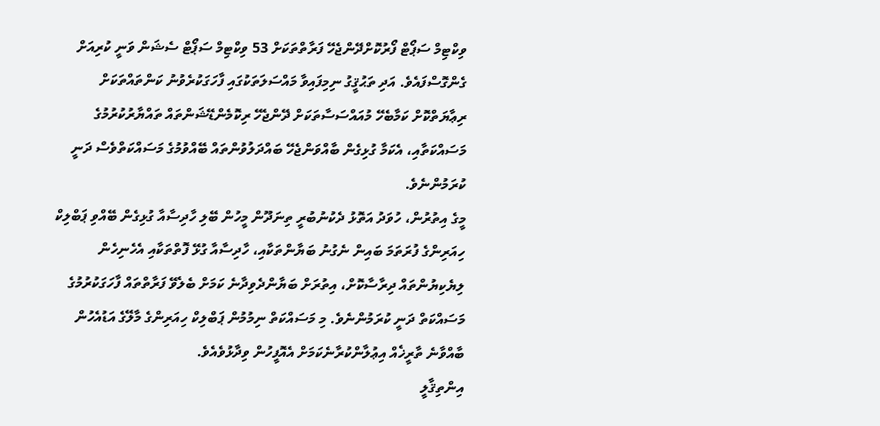ވިކްޓިމް ސަޕޯޓް ފޯރުކޮށްދޭންޖެހޭ ފަރާތްތަކަށް 53 ވިކްޓިމް ސަޕޯޓް ސެޝަން ވަނީ ކުރިއަށް ގެންގޮސްފައެވެ. އަދި ތަޙުޤީގު ނިމިފައިވާ މައްސަލަތަކުގައި ފާހަގަކުރެވުނު ކަންތައްތަކަށް ރިޢާޔަތްކޮށް ކަމާބެހޭ މުއައްސަސާތަކަށް ދޭންޖެހޭ ރިކޮމެންޑޭޝަންތައް ތައްޔާރުކުރުމުގެ މަސައްކަތާއި، އެކަމާ ގުޅިގެން ބާއްވަންޖެހޭ ބައްދަލުވުންތައް ބޭއްވުމުގެ މަސައްކަތްވެސް ދަނީ ކުރަމުންނެވެ.
މީގެ އިތުރުން، ހުވަދު އަތޮޅު ދެކުނުބުރީ ތިނަދޫން މީހުން ބޭލި ހާދިސާއާ ގުޅިގެން ބޭއްވި ޕަބްލިކް ހިއަރިންގެ ފުރަތަމަ ބައިން ނެގުނު ބަޔާންތަކާއި، ހާދިސާއާ ގުޅޭ ފޮތްތަކާއި އެހެނިހެން ލިޔެކިޔުންތައް ދިރާސާކޮށް، އިތުރަށް ބަޔާންދެވިދާނެ ކަމަށް ބެލެވޭ ފަރާތްތައް ފާހަގަކުރުމުގެ މަސައްކަތް ދަނީ ކުރަމުންނެވެ. މި މަސައްކަތް ނިމުމުން ޕަބްލިކް ހިއަރިންގެ މާލޭގެ އަޑުއެހުން ބާއްވާނެ ތާރީޚެއް އިޢުލާންކުރާނެކަމަށް އެއޮފީހުން ވިދާޅުވެއެވެ.
އިންތިޤާލީ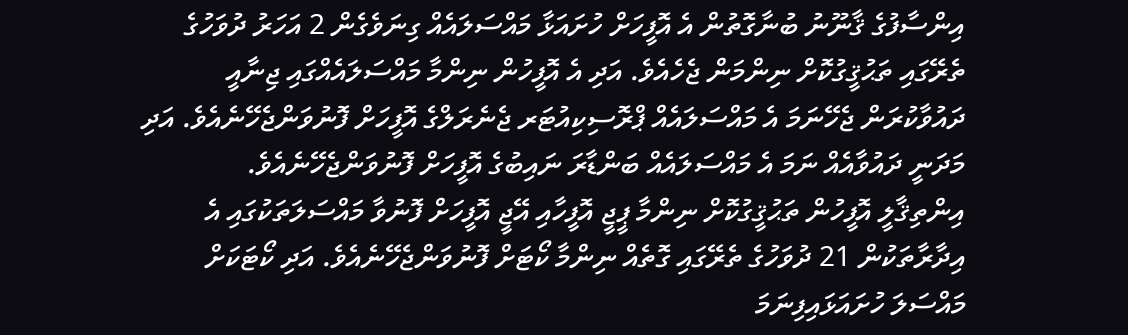އިންސާފުގެ ޤާނޫނު ބުނާގޮތުން އެ އޮފީހަށް ހުށައަޅާ މައްސަލައެއް ގިނަވެގެން 2 އަހަރު ދުވަހުގެ ތެރޭގައި ތަޙުޤީގުކޮށް ނިންމަން ޖެހެއެވެ. އަދި އެ އޮފީހުން ނިންމާ މައްސަލައެއްގައި ޖިނާއީ ދައުވާކުރަން ޖެހޭނަމަ އެ މައްސަލައެއް ޕްރޮސިކިއުޓަރ ޖެނެރަލްގެ އޮފީހަށް ފޮނުވަންޖެހޭނެއެވެ. އަދި މަދަނީ ދައުވާއެއް ނަމަ އެ މައްސަލައެއް ބަންޑާރަ ނައިބުގެ އޮފީހަށް ފޮނުވަންޖެހޭނެއެވެ.
އިންތިޤާލީ އޮފީހުން ތަޙުޤީގުކޮށް ނިންމާ ޕީޖީ އޮފީހާއި އޭޖީ އޮފީހަށް ފޮނުވާ މައްސަލަތަކުގައި އެ އިދާރާތަކުން 21 ދުވަހުގެ ތެރޭގައި ގޮތެއް ނިންމާ ކޯޓަށް ފޮނުވަންޖެހޭނެއެވެ. އަދި ކޯޓަކަށް މައްސަލަ ހުށައަޅައިފިނަމަ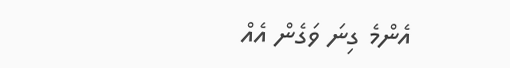އެންމެ ގިނަ ވަގެން އެއް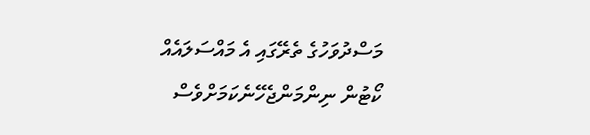މަސްދުވަހުގެ ތެރޭގައި އެ މައްސަލައެއް ކޯޓުން ނިންމަންޖެހޭނެކަމަށްވެސް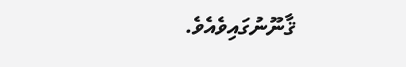ޤާނޫނުގައިވެއެވެ.